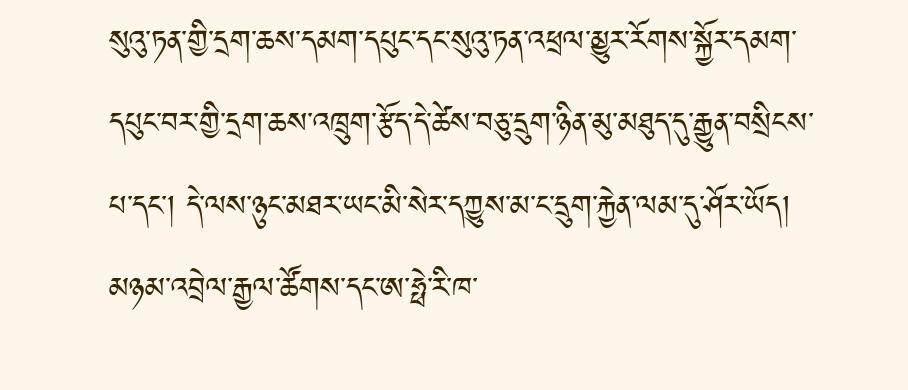སུའུ་ཏན་གྱི་དྲག་ཆས་དམག་དཔུང་དང་སུའུ་ཏན་འཕྲལ་མྱུར་རོགས་སྐྱོར་དམག་དཔུང་བར་གྱི་དྲག་ཆས་འཁྲུག་རྩོད་དེ་ཚེས་བཅུ་དྲུག་ཉིན་མུ་མཐུད་དུ་རྒྱུན་བསྲིངས་པ་དང་། དེ་ལས་ཉུང་མཐར་ཡང་མི་སེར་དཀྱུས་མ་ང་དྲུག་རྐྱེན་ལམ་དུ་ཤོར་ཡོད།
མཉམ་འབྲེལ་རྒྱལ་ཚོགས་དང་ཨ་ཧྥེ་རི་ཁ་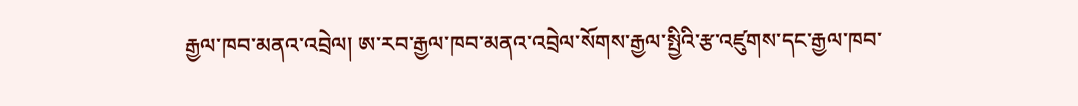རྒྱལ་ཁབ་མནའ་འབྲེལ། ཨ་རབ་རྒྱལ་ཁབ་མནའ་འབྲེལ་སོགས་རྒྱལ་སྤྱིའི་རྩ་འཛུགས་དང་རྒྱལ་ཁབ་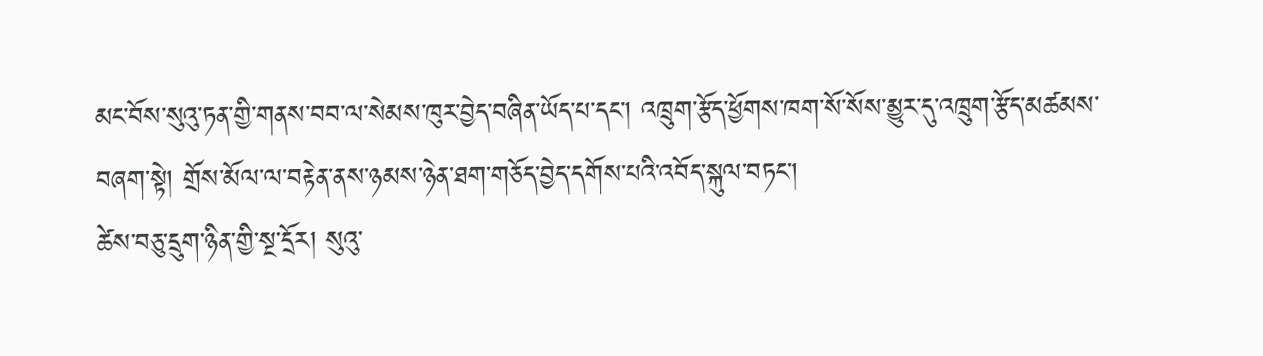མང་བོས་སུའུ་ཏན་གྱི་གནས་བབ་ལ་སེམས་ཁུར་བྱེད་བཞིན་ཡོད་པ་དང་། འཁྲུག་རྩོད་ཕྱོགས་ཁག་སོ་སོས་མྱུར་དུ་འཁྲུག་རྩོད་མཚམས་བཞག་སྟེ། གྲོས་མོལ་ལ་བརྟེན་ནས་ཉམས་ཉེན་ཐག་གཅོད་བྱེད་དགོས་པའི་འབོད་སྐུལ་བཏང་།
ཚེས་བཅུ་དྲུག་ཉིན་གྱི་སྔ་དྲོར། སུའུ་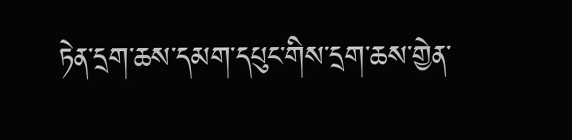ཏེན་དྲག་ཆས་དམག་དཔུང་གིས་དྲག་ཆས་གྱེན་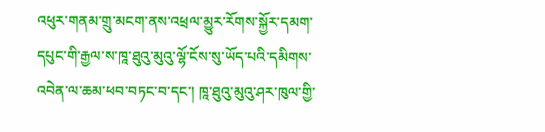འཕུར་གནམ་གྲུ་མངག་ནས་འཕྲལ་མྱུར་རོགས་སྐྱོར་དམག་དཔུང་གི་རྒྱལ་ས་ཁཱ་ཐུའུ་མུའུ་ལྷོ་ངོས་སུ་ཡོད་པའི་དམིགས་འབེན་ལ་ཆམ་ཕབ་བཏང་བ་དང་། ཁཱ་ཐུའུ་མུའུ་ཤར་ཁུལ་གྱི་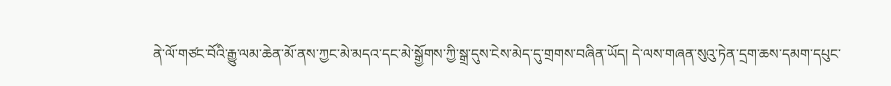ནེ་ལོ་གཙང་བོའི་རྒྱུ་ལམ་ཆེན་མོ་ནས་ཀྱང་མེ་མདའ་དང་མེ་སྒྱོགས་ཀྱི་སྒྲ་དུས་ངེས་མེད་དུ་གྲགས་བཞིན་ཡོད། དེ་ལས་གཞན་སུའུ་ཏེན་དྲག་ཆས་དམག་དཔུང་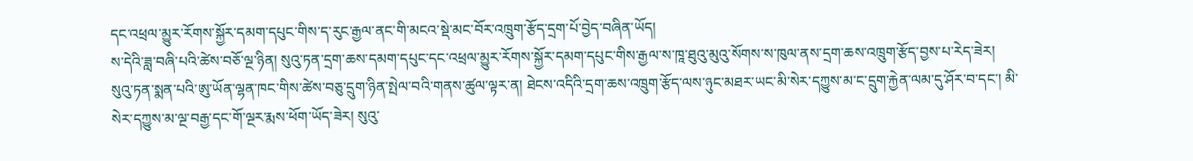དང་འཕྲལ་མྱུར་རོགས་སྐྱོར་དམག་དཔུང་གིས་ད་རུང་རྒྱལ་ནང་གི་མངའ་སྡེ་མང་བོར་འཁྲུག་རྩོད་དྲག་པོ་བྱེད་བཞིན་ཡོད།
ས་དེའི་ཟླ་བཞི་པའི་ཚེས་བཅོ་ལྔ་ཉིན། སུའུ་ཏན་དྲག་ཆས་དམག་དཔུང་དང་འཕྲལ་མྱུར་རོགས་སྐྱོར་དམག་དཔུང་གིས་རྒྱལ་ས་ཁཱ་ཐུའུ་མུའུ་སོགས་ས་ཁུལ་ནས་དྲག་ཆས་འཁྲུག་རྩོད་བྱས་པ་རེད་ཟེར།
སུའུ་ཏན་སྨན་པའི་ཨུ་ཡོན་ལྷན་ཁང་གིས་ཚེས་བཅུ་དྲུག་ཉིན་སྤེལ་བའི་གནས་ཚུལ་ལྟར་ན། ཐེངས་འདིའི་དྲག་ཆས་འཁྲུག་རྩོད་ལས་ཉུང་མཐར་ཡང་མི་སེར་དཀྱུས་མ་ང་དྲུག་རྐྱེན་ལམ་དུ་ཤོར་བ་དང་། མི་སེར་དཀྱུས་མ་ལྔ་བརྒྱ་དང་གོ་ལྔར་རྨས་ཕོག་ཡོད་ཟེར། སུའུ་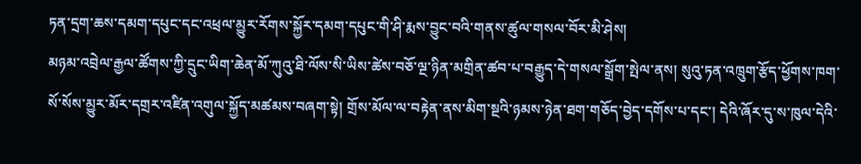ཏན་དྲག་ཆས་དམག་དཔུང་དང་འཕྲལ་མྱུར་རོགས་སྐྱོར་དམག་དཔུང་གི་ཤི་རྨས་བྱུང་བའི་གནས་ཚུལ་གསལ་བོར་མི་ཤེས།
མཉམ་འབྲེལ་རྒྱལ་ཚོགས་ཀྱི་དྲུང་ཡིག་ཆེན་མོ་ཀུའུ་ཐི་ལོས་སི་ཡིས་ཚེས་བཅོ་ལྔ་ཉིན་མགྲིན་ཚབ་པ་བརྒྱུད་དེ་གསལ་སྒྲོག་སྤེལ་ནས། སུའུ་ཏན་འཁྲུག་རྩོད་ཕྱོགས་ཁག་སོ་སོས་མྱུར་མོར་དགྲར་འཛིན་འགུལ་སྐྱོད་མཚམས་བཞག་སྟེ། གྲོས་མོལ་ལ་བརྟེན་ནས་མིག་སྔའི་ཉམས་ཉེན་ཐག་གཅོད་བྱེད་དགོས་པ་དང་། དེའི་ཞོར་དུ་ས་ཁུལ་དེའི་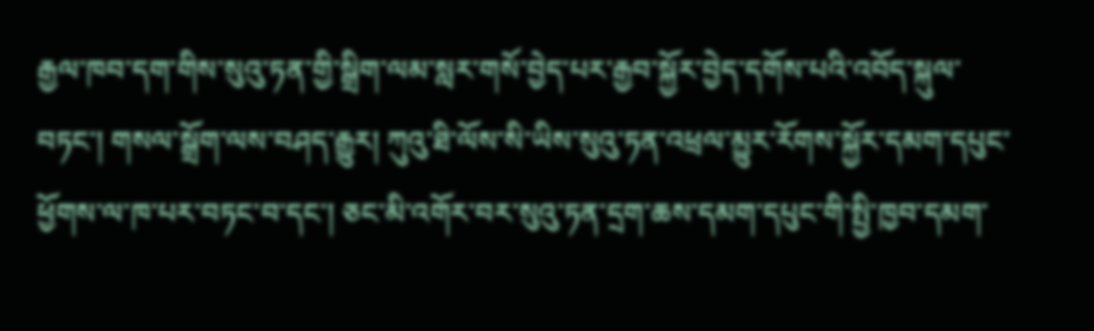རྒྱལ་ཁབ་དག་གིས་སུའུ་ཏན་གྱི་སྒྲིག་ལམ་སླར་གསོ་བྱེད་པར་རྒྱབ་སྐྱོར་བྱེད་དགོས་པའི་འབོད་སྐུལ་བཏང་། གསལ་སྒྲོག་ལས་བཤད་རྒྱུར། ཀུའུ་ཐི་ལོས་སི་ཡིས་སུའུ་ཏན་འཕྲལ་མྱུར་རོགས་སྐྱོར་དམག་དཔུང་ཕྱོགས་ལ་ཁ་པར་བཏང་བ་དང་། ཅང་མི་འགོར་བར་སུའུ་ཏན་དྲག་ཆས་དམག་དཔུང་གི་སྤྱི་ཁྱབ་དམག་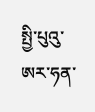སྤྱི་པུའུ་ཨར་ཧན་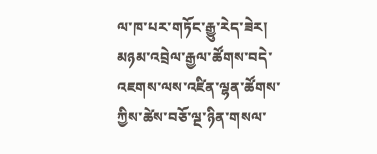ལ་ཁ་པར་གཏོང་རྒྱུ་རེད་ཟེར།
མཉམ་འབྲེལ་རྒྱལ་ཚོགས་བདེ་འཇགས་ལས་འཛིན་ལྷན་ཚོགས་ཀྱིས་ཚེས་བཅོ་ལྔ་ཉིན་གསལ་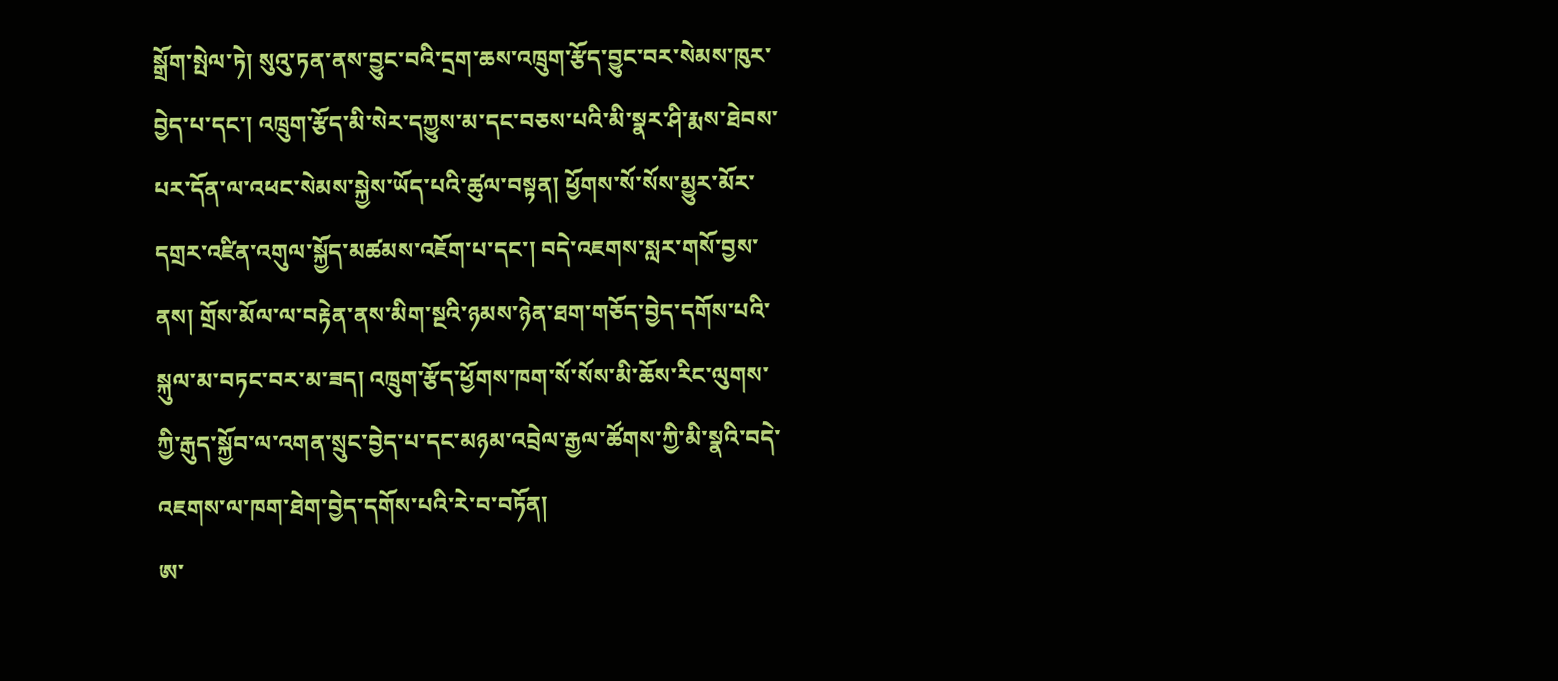སྒྲོག་སྤེལ་ཏེ། སུའུ་ཏན་ནས་བྱུང་བའི་དྲག་ཆས་འཁྲུག་རྩོད་བྱུང་བར་སེམས་ཁུར་བྱེད་པ་དང་། འཁྲུག་རྩོད་མི་སེར་དཀྱུས་མ་དང་བཅས་པའི་མི་སྣར་ཤི་རྨས་ཐེབས་པར་དོན་ལ་འཕང་སེམས་སྐྱེས་ཡོད་པའི་ཚུལ་བསྟན། ཕྱོགས་སོ་སོས་མྱུར་མོར་དགྲར་འཛིན་འགུལ་སྐྱོད་མཚམས་འཇོག་པ་དང་། བདེ་འཇགས་སླར་གསོ་བྱས་ནས། གྲོས་མོལ་ལ་བརྟེན་ནས་མིག་སྔའི་ཉམས་ཉེན་ཐག་གཅོད་བྱེད་དགོས་པའི་སྐུལ་མ་བཏང་བར་མ་ཟད། འཁྲུག་རྩོད་ཕྱོགས་ཁག་སོ་སོས་མི་ཆོས་རིང་ལུགས་ཀྱི་རྒུད་སྐྱོབ་ལ་འགན་སྲུང་བྱེད་པ་དང་མཉམ་འབྲེལ་རྒྱལ་ཚོགས་ཀྱི་མི་སྣའི་བདེ་འཇགས་ལ་ཁག་ཐེག་བྱེད་དགོས་པའི་རེ་བ་བཏོན།
ཨ་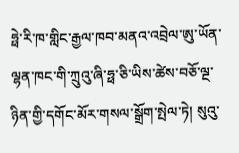ཧྥེ་རི་ཁ་གླིང་རྒྱལ་ཁབ་མནའ་འབྲེལ་ཨུ་ཡོན་ལྷན་ཁང་གི་ཀྲུའུ་ཞི་ཧྥ་ཅི་ཡིས་ཚེས་བཅོ་ལྔ་ཉིན་གྱི་དགོང་མོར་གསལ་སྒྲོག་སྤེལ་ཏེ། སུའུ་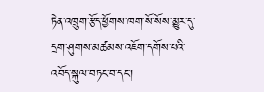ཏེན་འཁྲུག་རྩོད་ཕྱོགས་ཁག་སོ་སོས་མྱུར་དུ་དྲག་ཤུགས་མཚམས་འཇོག་དགོས་པའི་འབོད་སྐུལ་བཏང་བ་དང་།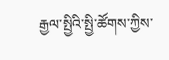རྒྱལ་སྤྱིའི་སྤྱི་ཚོགས་ཀྱིས་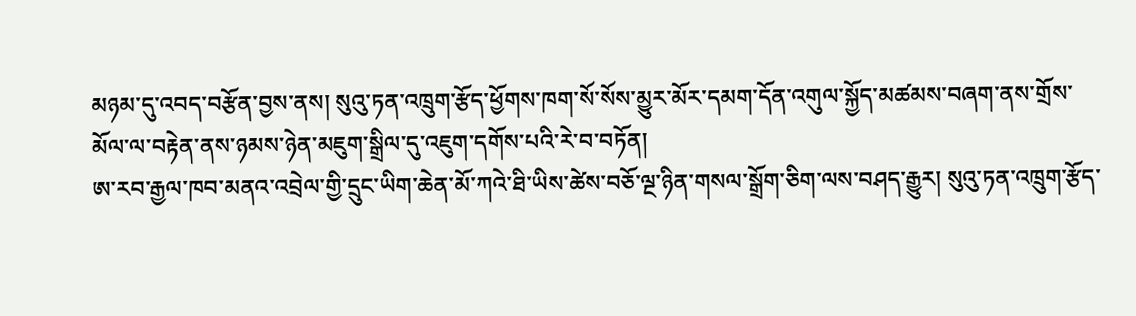མཉམ་དུ་འབད་བརྩོན་བྱས་ནས། སུའུ་ཏན་འཁྲུག་རྩོད་ཕྱོགས་ཁག་སོ་སོས་མྱུར་མོར་དམག་དོན་འགུལ་སྐྱོད་མཚམས་བཞག་ནས་གྲོས་མོལ་ལ་བརྟེན་ནས་ཉམས་ཉེན་མཇུག་སྒྲིལ་དུ་འཇུག་དགོས་པའི་རེ་བ་བཏོན།
ཨ་རབ་རྒྱལ་ཁབ་མནའ་འབྲེལ་གྱི་དྲུང་ཡིག་ཆེན་མོ་ཀའེ་ཐི་ཡིས་ཚེས་བཅོ་ལྔ་ཉིན་གསལ་སྒྲོག་ཅིག་ལས་བཤད་རྒྱུར། སུའུ་ཏན་འཁྲུག་རྩོད་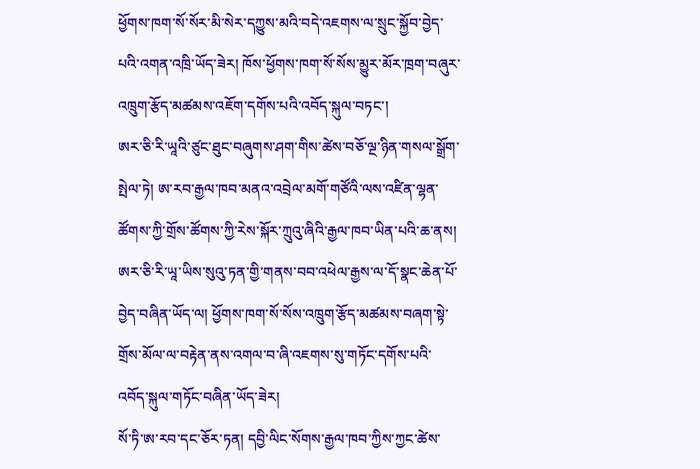ཕྱོགས་ཁག་སོ་སོར་མི་སེར་དཀྱུས་མའི་བདེ་འཇགས་ལ་སྲུང་སྐྱོབ་བྱེད་པའི་འགན་འཁྲི་ཡོད་ཟེར། ཁོས་ཕྱོགས་ཁག་སོ་སོས་མྱུར་མོར་ཁྲག་བཞུར་འཁྲུག་རྩོད་མཚམས་འཇོག་དགོས་པའི་འབོད་སྐུལ་བཏང་།
ཨར་ཅི་རི་ཡཱའི་ཙུང་ཐུང་བཞུགས་ཤག་གིས་ཚེས་བཅོ་ལྔ་ཉིན་གསལ་སྒྲོག་སྤེལ་ཏེ། ཨ་རབ་རྒྱལ་ཁབ་མནའ་འབྲེལ་མགོ་གཙོའི་ལས་འཛིན་ལྷན་ཚོགས་ཀྱི་གྲོས་ཚོགས་ཀྱི་རེས་སྐོར་ཀྲུའུ་ཞིའི་རྒྱལ་ཁབ་ཡིན་པའི་ཆ་ནས། ཨར་ཅི་རི་ཡཱ་ཡིས་སུའུ་ཏན་གྱི་གནས་བབ་འཕེལ་རྒྱས་ལ་དོ་སྣང་ཆེན་པོ་བྱེད་བཞིན་ཡོད་ལ། ཕྱོགས་ཁག་སོ་སོས་འཁྲུག་རྩོད་མཚམས་བཞག་སྟེ་གྲོས་མོལ་ལ་བརྟེན་ནས་འགལ་བ་ཞི་འཇགས་སུ་གཏོང་དགོས་པའི་འབོད་སྐུལ་གཏོང་བཞིན་ཡོད་ཟེར།
སོ་ཏི་ཨ་རབ་དང་ཅོར་ཏན། དབྱི་ལིང་སོགས་རྒྱལ་ཁབ་ཀྱིས་ཀྱང་ཚེས་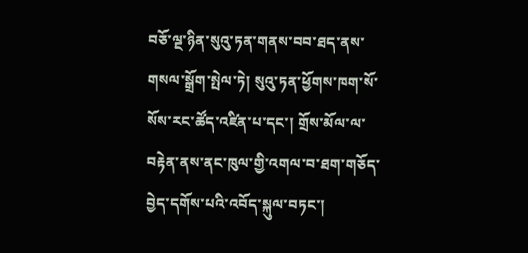བཅོ་ལྔ་ཉིན་སུའུ་ཏན་གནས་བབ་ཐད་ནས་གསལ་སྒྲོག་སྤེལ་ཏེ། སུའུ་ཏན་ཕྱོགས་ཁག་སོ་སོས་རང་ཚོད་འཛིན་པ་དང་། གྲོས་མོལ་ལ་བརྟེན་ནས་ནང་ཁུལ་གྱི་འགལ་བ་ཐག་གཅོད་བྱེད་དགོས་པའི་འབོད་སྐུལ་བཏང་།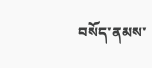བསོད་ནམས་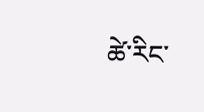ཚེ་རིང་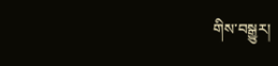གིས་བསྒྱུར།